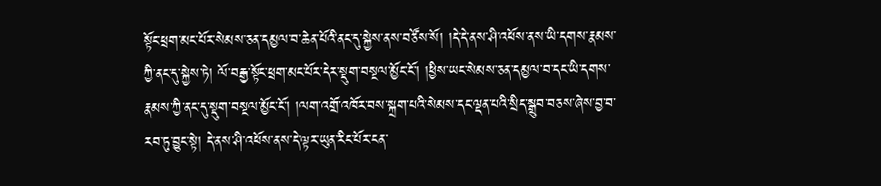སྟོང་ཕྲག་མང་པོར་སེམས་ཅན་དམྱལ་བ་ཆེན་པོའི་ནང་དུ་སྐྱེས་ནས་བཙོས་སོ། །དེ་དེ་ནས་ཤི་འཕོས་ནས་ཡི་དགས་རྣམས་ཀྱི་ནང་དུ་སྐྱེས་ཏེ། ལོ་བརྒྱ་སྟོང་ཕྲག་མང་པོར་དེར་སྡུག་བསྔལ་མྱོང་ངོ་། །ཕྱིས་ཡང་སེམས་ཅན་དམྱལ་བ་དང་ཡི་དགས་རྣམས་ཀྱི་ནང་དུ་སྡུག་བསྔལ་མྱོང་ངོ་། །ལག་འགྲོ་འཁོར་བས་སྐྲག་པའི་སེམས་དང་ལྡན་པའི་སྲིད་སྒྲུབ་བཅས་ཞེས་བྱ་བ་རབ་ཏུ་བྱུང་སྟེ། དེ་ནས་ཤི་འཕོས་ནས་དེ་ལྟར་ཡུན་རིང་པོར་ངན་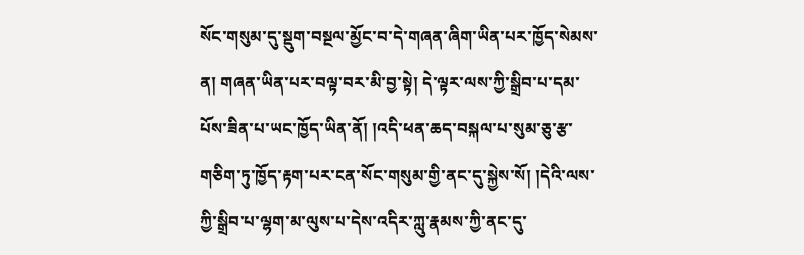སོང་གསུམ་དུ་སྡུག་བསྔལ་མྱོང་བ་དེ་གཞན་ཞིག་ཡིན་པར་ཁྱོད་སེམས་ན། གཞན་ཡིན་པར་བལྟ་བར་མི་བྱ་སྟེ། དེ་ལྟར་ལས་ཀྱི་སྒྲིབ་པ་དམ་པོས་ཟིན་པ་ཡང་ཁྱོད་ཡིན་ནོ། །འདི་ཕན་ཆད་བསྐལ་པ་སུམ་ཅུ་རྩ་གཅིག་ཏུ་ཁྱོད་རྟག་པར་ངན་སོང་གསུམ་གྱི་ནང་དུ་སྐྱེས་སོ། །དེའི་ལས་ཀྱི་སྒྲིབ་པ་ལྷག་མ་ལུས་པ་དེས་འདིར་ཀླུ་རྣམས་ཀྱི་ནང་དུ་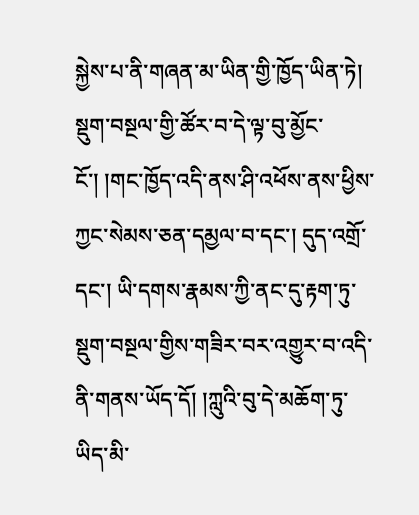སྐྱེས་པ་ནི་གཞན་མ་ཡིན་གྱི་ཁྱོད་ཡིན་ཏེ། སྡུག་བསྔལ་གྱི་ཚོར་བ་དེ་ལྟ་བུ་མྱོང་ངོ་། །གང་ཁྱོད་འདི་ནས་ཤི་འཕོས་ནས་ཕྱིས་ཀྱང་སེམས་ཅན་དམྱལ་བ་དང་། དུད་འགྲོ་དང་། ཡི་དགས་རྣམས་ཀྱི་ནང་དུ་རྟག་ཏུ་སྡུག་བསྔལ་གྱིས་གཟིར་བར་འགྱུར་བ་འདི་ནི་གནས་ཡོད་དོ། །ཀླུའི་བུ་དེ་མཆོག་ཏུ་ཡིད་མི་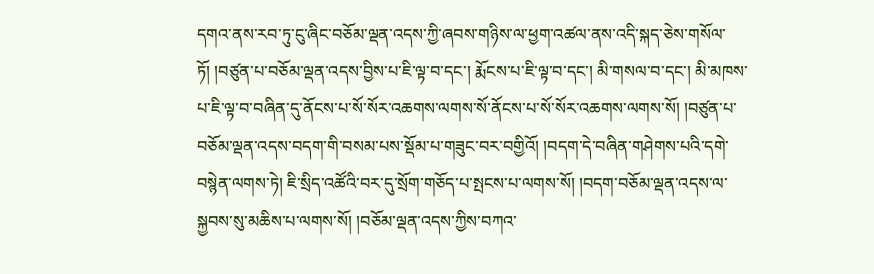དགའ་ནས་རབ་ཏུ་ངུ་ཞིང་བཅོམ་ལྡན་འདས་ཀྱི་ཞབས་གཉིས་ལ་ཕྱག་འཚལ་ནས་འདི་སྐད་ཅེས་གསོལ་ཏོ། །བཙུན་པ་བཅོམ་ལྡན་འདས་བྱིས་པ་ཇི་ལྟ་བ་དང་། རྨོངས་པ་ཇི་ལྟ་བ་དང་། མི་གསལ་བ་དང་། མི་མཁས་པ་ཇི་ལྟ་བ་བཞིན་དུ་ནོངས་པ་སོ་སོར་འཆགས་ལགས་སོ་ནོངས་པ་སོ་སོར་འཆགས་ལགས་སོ། །བཙུན་པ་བཅོམ་ལྡན་འདས་བདག་གི་བསམ་པས་སྡོམ་པ་གཟུང་བར་བགྱིའོ། །བདག་དེ་བཞིན་གཤེགས་པའི་དགེ་བསྙེན་ལགས་ཏེ། ཇི་སྲིད་འཚོའི་བར་དུ་སྲོག་གཅོད་པ་སྤངས་པ་ལགས་སོ། །བདག་བཅོམ་ལྡན་འདས་ལ་སྐྱབས་སུ་མཆིས་པ་ལགས་སོ། །བཅོམ་ལྡན་འདས་ཀྱིས་བཀའ་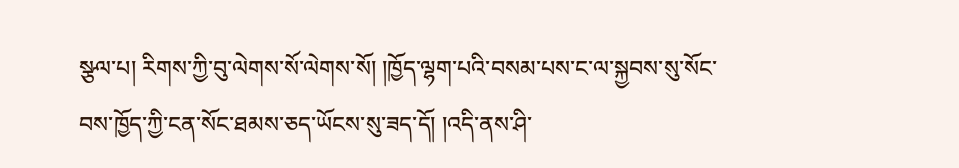སྩལ་པ། རིགས་ཀྱི་བུ་ལེགས་སོ་ལེགས་སོ། །ཁྱོད་ལྷག་པའི་བསམ་པས་ང་ལ་སྐྱབས་སུ་སོང་བས་ཁྱོད་ཀྱི་ངན་སོང་ཐམས་ཅད་ཡོངས་སུ་ཟད་དོ། །འདི་ནས་ཤི་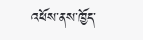འཕོས་ནས་ཁྱོད་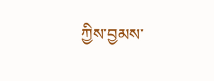ཀྱིས་བྱམས་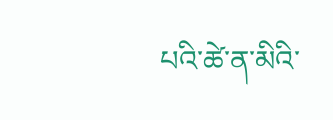པའི་ཚེ་ན་མིའི་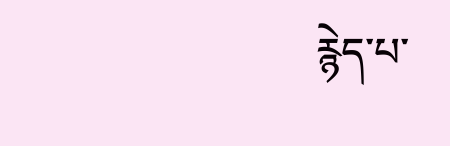རྙེད་པ་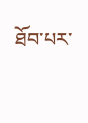ཐོབ་པར་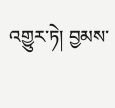འགྱུར་ཏེ། བྱམས་